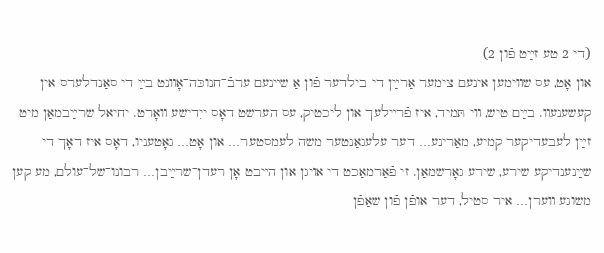(די 2 טע זײַט פֿון 2)
און אָט, עס שװימען אינעם צימער אַרײַן די בילדער פֿון אַ שײנעם ערבֿ־חנוכּה־אָװנט בײַ די סאַנדלערס אין קעשענעװ. בײַם טיש, װי תּמיד, איז פֿרײלעך און ליכטיק, עס הערשט דאָס ייִדישע װאָרט. יחיאל שרײַבמאַן מיט זײַן לעבעדיקער קמיע, מאַרינע… דער עלעגאַנטער משה לעמסטער… און אָט… גאָטעניו, דאָס איז דאָך די שײַנענדיקע שירע, שירע גאָרשמאַן. זי פֿאַרמאַכט די אױגן און הײבט אָן רעדן־שרײַבן… רבונו־של־עולם, מע קען משוגע װערן… איר סטיל, דער אופֿן פֿון שאַפֿן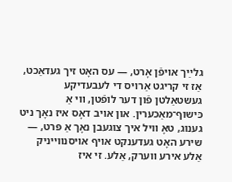גלײַך אױפֿן אָרט, — עס האָט זיך געדאַכט, אַז זי קריגט אַרױס די לעבעדיקע געשטאַלטן פֿון דער לופֿטן, װי אַ כּישוף־מאַכערין. און אױב דאָס איז נאָך ניט גענוג, טאָ װיל איך צוגעבן נאָך אַ פּרט, — שירע האָט געדענקט אױף אױסנװײניק אַלע אירע װערק, אַלע. זי איז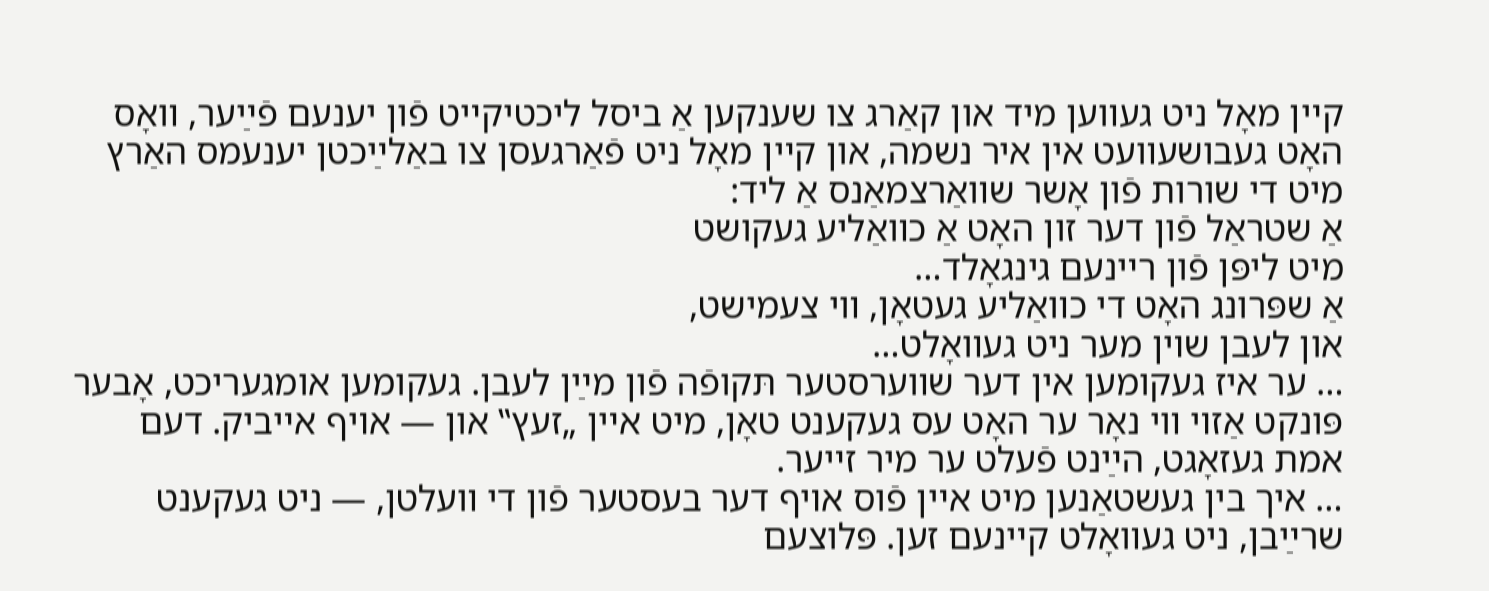קײן מאָל ניט געװען מיד און קאַרג צו שענקען אַ ביסל ליכטיקײט פֿון יענעם פֿײַער, װאָס האָט געבושעװעט אין איר נשמה, און קײן מאָל ניט פֿאַרגעסן צו באַלײַכטן יענעמס האַרץ מיט די שורות פֿון אָשר שװאַרצמאַנס אַ ליד:
אַ שטראַל פֿון דער זון האָט אַ כװאַליע געקושט
מיט ליפּן פֿון רײנעם גינגאָלד…
אַ שפּרונג האָט די כװאַליע געטאָן, װי צעמישט,
און לעבן שױן מער ניט געװאָלט…
… ער איז געקומען אין דער שװערסטער תּקופֿה פֿון מײַן לעבן. געקומען אומגעריכט, אָבער פּונקט אַזױ װי נאָר ער האָט עס געקענט טאָן, מיט אײן „זעץ‟ און — אױף אײביק. דעם אמת געזאָגט, הײַנט פֿעלט ער מיר זײער.
… איך בין געשטאַנען מיט אײן פֿוס אױף דער בעסטער פֿון די װעלטן, — ניט געקענט שרײַבן, ניט געװאָלט קײנעם זען. פּלוצעם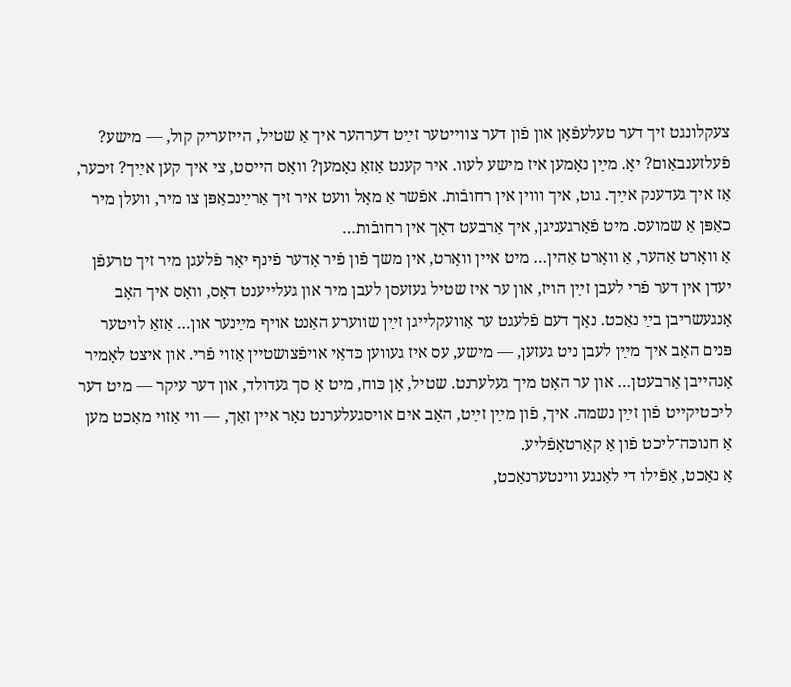צעקלונגט זיך דער טעלעפֿאָן און פֿון דער צװײטער זײַט דערהער איך אַ שטיל, הײזעריק קול, — מישע? פֿעלזענבאַום? יאָ. מײַן נאָמען איז מישע לעװ. איר קענט אַזאַ נאָמען? װאָס הײסט, צי איך קען אײַך? זיכער, אַז איך געדענק אײַך. גוט, איך װױן אין רחובֿות. אפֿשר אַ מאָל װעט איר זיך אַרײַנכאַפּן צו מיר, װעלן מיר כאַפּן אַ שמועס. מיט פֿאַרגעניגן, איך אַרבעט דאָך אין רחובֿות…
אַ װאָרט אַהער, אַ װאָרט אַהין… מיט אײן װאָרט, אין משך פֿון פֿיר אָדער פֿינף יאָר פֿלעגן מיר זיך טרעפֿן יעדן אין דער פֿרי לעבן זײַן הױז, און ער איז שטיל געזעסן לעבן מיר און געלײענט דאָס, װאָס איך האָב אָנגעשריבן בײַ נאַכט. נאָך דעם פֿלעגט ער אַװעקלײגן זײַן שװערע האַנט אױף מײַנער און… אַזאַ לױטער פּנים האָב איך מײַן לעבן ניט געזען, — מישע, עס איז געװען כּדאַי אױפֿצושטײן אַזױ פֿרי. און איצט לאָמיר אָנהײבן אַרבעטן… און ער האָט מיך געלערנט. שטיל, אָן כּוח, מיט אַ סך געדולד, און דער עיקר — מיט דער ליכטיקײט פֿון זײַן נשמה. איך, פֿון מײַן זײַט, האָב אים אױסגעלערנט נאָר אײן זאַך, — װי אַזױ מאַכט מען אַ חנוכּה־ליכט פֿון אַ קאַרטאָפֿליע.
אַ נאַכט, אַפֿילו די לאַנגע װינטערנאַכט,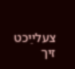צעלײַכט זיך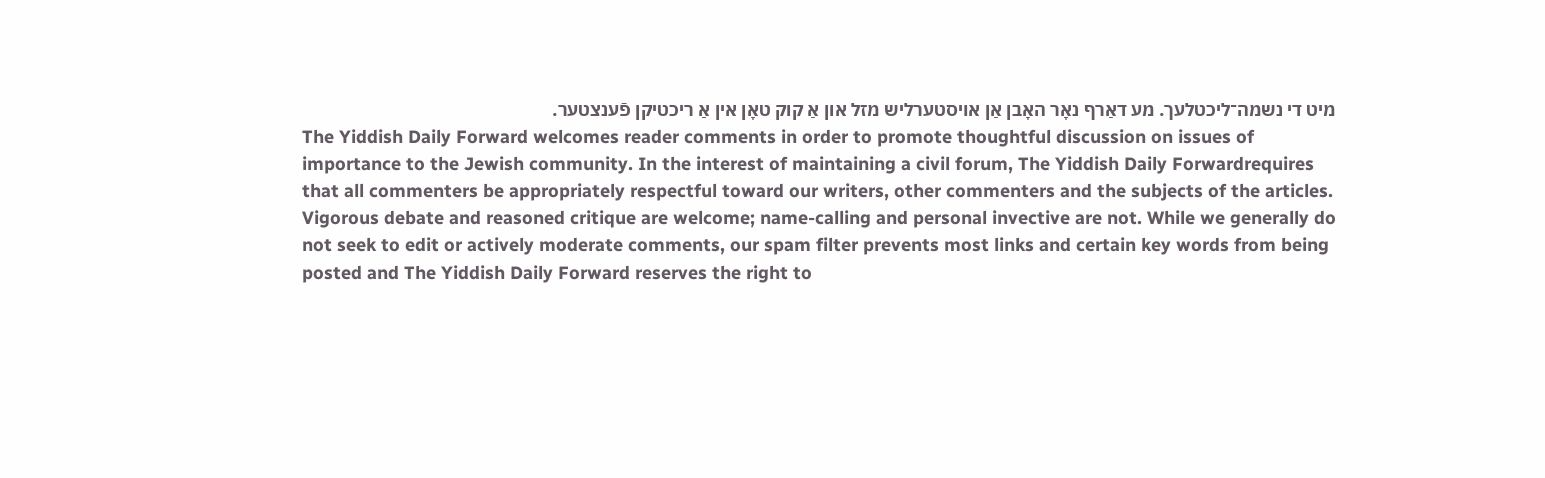מיט די נשמה־ליכטלעך. מע דאַרף נאָר האָבן אַן אױסטערליש מזל און אַ קוק טאָן אין אַ ריכטיקן פֿענצטער.
The Yiddish Daily Forward welcomes reader comments in order to promote thoughtful discussion on issues of importance to the Jewish community. In the interest of maintaining a civil forum, The Yiddish Daily Forwardrequires that all commenters be appropriately respectful toward our writers, other commenters and the subjects of the articles. Vigorous debate and reasoned critique are welcome; name-calling and personal invective are not. While we generally do not seek to edit or actively moderate comments, our spam filter prevents most links and certain key words from being posted and The Yiddish Daily Forward reserves the right to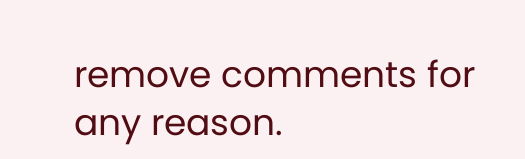remove comments for any reason.